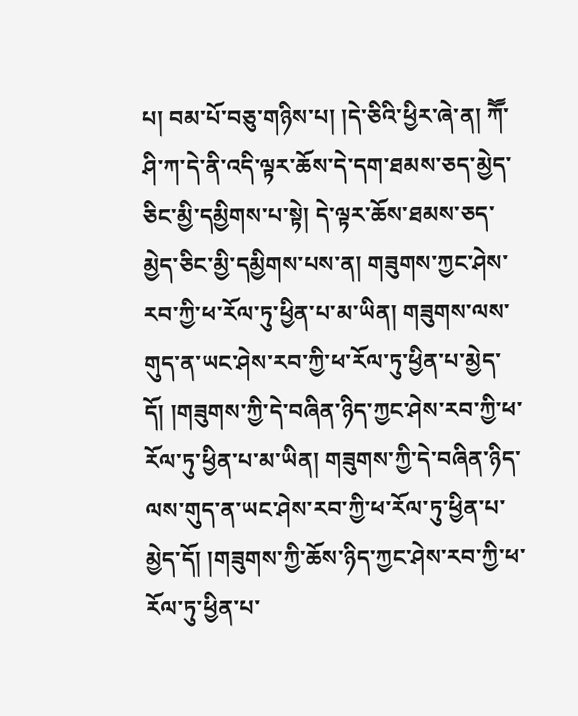པ། བམ་པོ་བཅུ་གཉིས་པ། །དེ་ཅིའི་ཕྱིར་ཞེ་ན། ཀཽ་ཤི་ཀ་དེ་ནི་འདི་ལྟར་ཆོས་དེ་དག་ཐམས་ཅད་མྱེད་ཅིང་མྱི་དམྱིགས་པ་སྟེ། དེ་ལྟར་ཆོས་ཐམས་ཅད་མྱེད་ཅིང་མྱི་དམྱིགས་པས་ན། གཟུགས་ཀྱང་ཤེས་རབ་ཀྱི་ཕ་རོལ་ཏུ་ཕྱིན་པ་མ་ཡིན། གཟུགས་ལས་གུད་ན་ཡང་ཤེས་རབ་ཀྱི་ཕ་རོལ་ཏུ་ཕྱིན་པ་མྱེད་དོ། །གཟུགས་ཀྱི་དེ་བཞིན་ཉིད་ཀྱང་ཤེས་རབ་ཀྱི་ཕ་རོལ་ཏུ་ཕྱིན་པ་མ་ཡིན། གཟུགས་ཀྱི་དེ་བཞིན་ཉིད་ལས་གུད་ན་ཡང་ཤེས་རབ་ཀྱི་ཕ་རོལ་ཏུ་ཕྱིན་པ་མྱེད་དོ། །གཟུགས་ཀྱི་ཆོས་ཉིད་ཀྱང་ཤེས་རབ་ཀྱི་ཕ་རོལ་ཏུ་ཕྱིན་པ་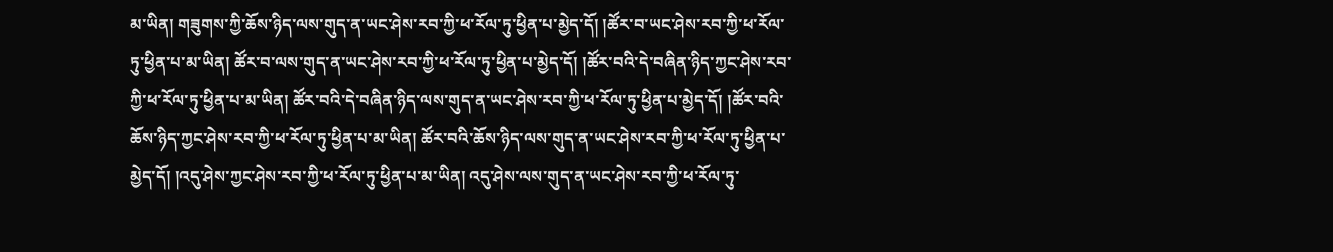མ་ཡིན། གཟུགས་ཀྱི་ཆོས་ཉིད་ལས་གུད་ན་ཡང་ཤེས་རབ་ཀྱི་ཕ་རོལ་ཏུ་ཕྱིན་པ་མྱེད་དོ། །ཚོར་བ་ཡང་ཤེས་རབ་ཀྱི་ཕ་རོལ་ཏུ་ཕྱིན་པ་མ་ཡིན། ཚོར་བ་ལས་གུད་ན་ཡང་ཤེས་རབ་ཀྱི་ཕ་རོལ་ཏུ་ཕྱིན་པ་མྱེད་དོ། །ཚོར་བའི་དེ་བཞིན་ཉིད་ཀྱང་ཤེས་རབ་ཀྱི་ཕ་རོལ་ཏུ་ཕྱིན་པ་མ་ཡིན། ཚོར་བའི་དེ་བཞིན་ཉིད་ལས་གུད་ན་ཡང་ཤེས་རབ་ཀྱི་ཕ་རོལ་ཏུ་ཕྱིན་པ་མྱེད་དོ། །ཚོར་བའི་ཆོས་ཉིད་ཀྱང་ཤེས་རབ་ཀྱི་ཕ་རོལ་ཏུ་ཕྱིན་པ་མ་ཡིན། ཚོར་བའི་ཆོས་ཉིད་ལས་གུད་ན་ཡང་ཤེས་རབ་ཀྱི་ཕ་རོལ་ཏུ་ཕྱིན་པ་མྱེད་དོ། །འདུ་ཤེས་ཀྱང་ཤེས་རབ་ཀྱི་ཕ་རོལ་ཏུ་ཕྱིན་པ་མ་ཡིན། འདུ་ཤེས་ལས་གུད་ན་ཡང་ཤེས་རབ་ཀྱི་ཕ་རོལ་ཏུ་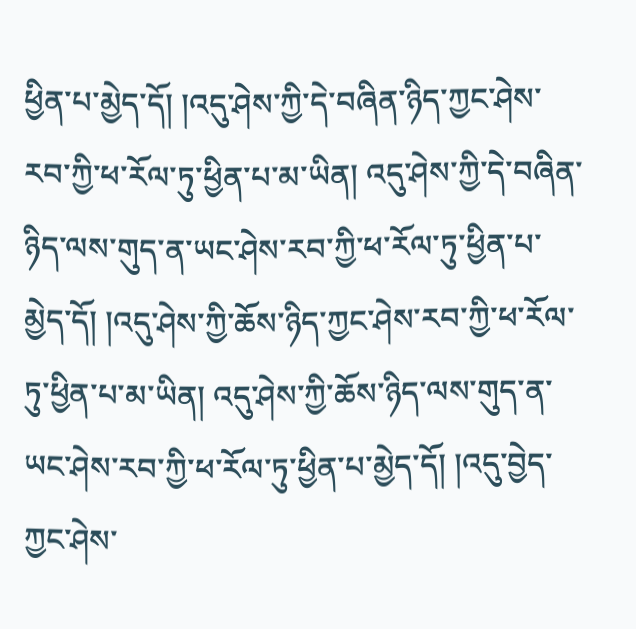ཕྱིན་པ་མྱེད་དོ། །འདུ་ཤེས་ཀྱི་དེ་བཞིན་ཉིད་ཀྱང་ཤེས་རབ་ཀྱི་ཕ་རོལ་ཏུ་ཕྱིན་པ་མ་ཡིན། འདུ་ཤེས་ཀྱི་དེ་བཞིན་ཉིད་ལས་གུད་ན་ཡང་ཤེས་རབ་ཀྱི་ཕ་རོལ་ཏུ་ཕྱིན་པ་མྱེད་དོ། །འདུ་ཤེས་ཀྱི་ཆོས་ཉིད་ཀྱང་ཤེས་རབ་ཀྱི་ཕ་རོལ་ཏུ་ཕྱིན་པ་མ་ཡིན། འདུ་ཤེས་ཀྱི་ཆོས་ཉིད་ལས་གུད་ན་ཡང་ཤེས་རབ་ཀྱི་ཕ་རོལ་ཏུ་ཕྱིན་པ་མྱེད་དོ། །འདུ་བྱེད་ཀྱང་ཤེས་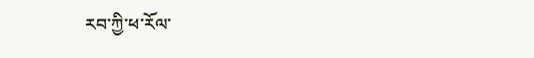རབ་ཀྱི་ཕ་རོལ་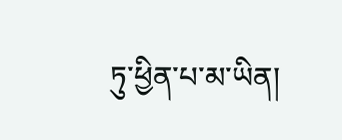ཏུ་ཕྱིན་པ་མ་ཡིན།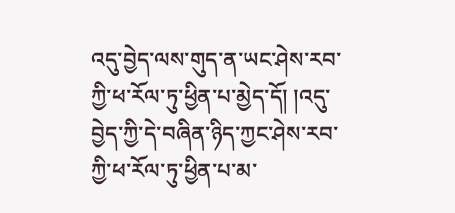འདུ་བྱེད་ལས་གུད་ན་ཡང་ཤེས་རབ་ཀྱི་ཕ་རོལ་ཏུ་ཕྱིན་པ་མྱེད་དོ། །འདུ་བྱེད་ཀྱི་དེ་བཞིན་ཉིད་ཀྱང་ཤེས་རབ་ཀྱི་ཕ་རོལ་ཏུ་ཕྱིན་པ་མ་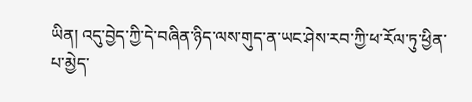ཡིན། འདུ་བྱེད་ཀྱི་དེ་བཞིན་ཉིད་ལས་གུད་ན་ཡང་ཤེས་རབ་ཀྱི་ཕ་རོལ་ཏུ་ཕྱིན་པ་མྱེད་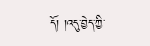དོ། །འདུ་བྱེད་ཀྱི་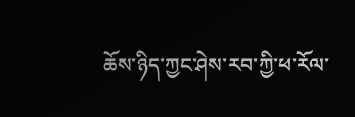ཆོས་ཉིད་ཀྱང་ཤེས་རབ་ཀྱི་ཕ་རོལ་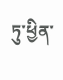ཏུ་ཕྱིན་